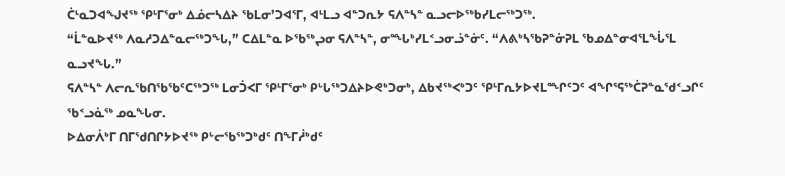ᑖᒻᓇᑐᐊᖑᔪᖅ ᕿᒻᒥᕐᓂᒃ ᐃᓅᓕᓴᐃᔨ ᖃᒪᓂ’ᑐᐊᕐᒥ, ᐊᒻᒪᓗ ᐊᓐᑐᕆᔭ ᕋᐱᓐᓴᓐ ᓇᓗᓕᐅᖅᑲᓯᒪᓕᖅᑐᖅ.
“ᒫᓐᓇᐅᔪᖅ ᐱᓇᓱᑐᐃᓐᓇᓕᖅᑐᖓ,” ᑕᐃᒪᓐᓇ ᐅᖃᖅᖢᓂ ᕋᐱᓐᓴᓐ, ᓂᙵᒃᓯᒪᑉᓗᓂᓘᓐᓃᑦ. “ᐱᕕᒃᓴᖃᕈᓐᓃᕈᒪ ᖃᓄᐃᓐᓂᐊᕐᒪᖔᕐᒪ ᓇᓗᔪᖓ.”
ᕋᐱᓐᓴᓐ ᐱᓕᕆᖃᑎᖃᖃᑦᑕᖅᑐᖅ ᒪᓂᑑᐸᒥ ᕿᒻᒥᕐᓂᒃ ᑭᒡᒐᖅᑐᐃᔨᐅᕙᒃᑐᓂᒃ, ᐃᑲᔪᖅᐸᒃᑐᑦ ᕿᒻᒥᕆᔭᐅᔪᒪᙱᑦᑐᑦ ᐊᖏᕐᕋᖅᑖᕈᓐᓇᖁᑉᓗᒋᑦ ᖃᑉᓗᓈᖅ ᓄᓇᖓᓂ.
ᐅᐃᓂᐲᒃᒥ ᑎᒥᖁᑎᒋᔭᐅᔪᖅ ᑭᒡᓕᖃᖅᑐᒃᑯᑦ ᑎᖕᒥᓲᒃᑯᑦ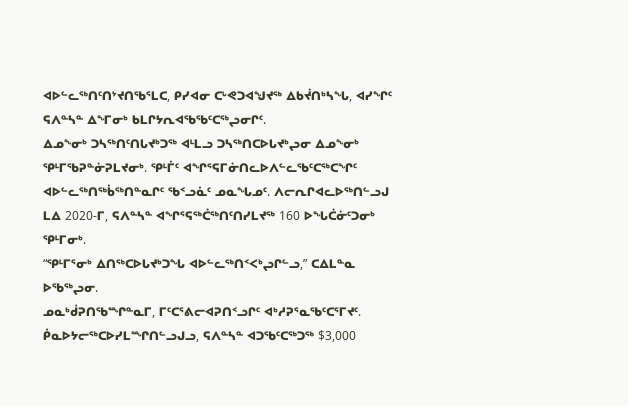ᐊᐅᓪᓚᖅᑎᑦᑎᔾᔪᑎᖃᕐᒪᑕ, ᑭᓯᐊᓂ ᑕᒡᕙᑐᐊᖑᔪᖅ ᐃᑲᔫᑎᒃᓴᖓ, ᐊᓯᖏᑦ ᕋᐱᓐᓴᓐ ᐃᖕᒥᓂᒃ ᑲᒪᒋᔭᕆᐊᖃᖃᑦᑕᖅᖢᓂᒋᑦ.
ᐃᓄᖕᓂᒃ ᑐᓴᖅᑎᑦᑎᒐᔪᒃᑐᖅ ᐊᒻᒪᓗ ᑐᓴᖅᑎᑕᐅᒐᔪᒃᖢᓂ ᐃᓄᖕᓂᒃ ᕿᒻᒥᖃᕈᓐᓃᕈᒪᔪᓂᒃ. ᕿᒻᒦᑦ ᐊᖏᕐᕋᒥᓃᑎᓚᐅᐱᓪᓚᖃᑦᑕᖅᑕᖏᑦ ᐊᐅᓪᓚᖅᑎᖅᑳᖅᑎᓐᓇᒋᑦ ᖃᑉᓗᓈᑦ ᓄᓇᖓᓄᑦ. ᐱᓕᕆᒋᐊᓚᐅᖅᑎᓪᓗᒍ ᒪᐃ 2020-ᒥ, ᕋᐱᓐᓴᓐ ᐊᖏᕐᕋᖅᑖᖅᑎᑦᑎᓯᒪᔪᖅ 160 ᐅᖓᑖᓃᑦᑐᓂᒃ ᕿᒻᒥᓂᒃ.
“ᕿᒻᒥᕐᓂᒃ ᐃᑎᖅᑕᐅᒐᔪᒃᑐᖓ ᐊᐅᓪᓚᖅᑎᑉᐸᒃᖢᒋᓪᓗ,” ᑕᐃᒪᓐᓇ ᐅᖃᖅᖢᓂ.
ᓄᓇᒃᑰᕈᑎᖃᙱᓐᓇᒥ, ᒥᑦᑕᕐᕕᓕᐊᕈᑎᑉᓗᒋᑦ ᐊᒃᓱᕈᕐᓇᖃᑦᑕᕐᒥᔪᑦ.
ᑮᓇᐅᔭᓕᖅᑕᐅᓯᒪᙱᑎᓪᓗᒍᓗ, ᕋᐱᓐᓴᓐ ᐊᑐᖃᑦᑕᖅᑐᖅ $3,000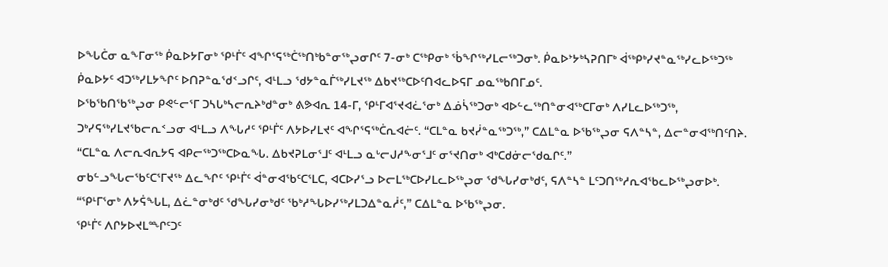ᐅᖓᑖᓂ ᓇᖕᒥᓂᖅ ᑮᓇᐅᔭᒥᓂᒃ ᕿᒻᒦᑦ ᐊᖏᕐᕋᖅᑖᖅᑎᒃᑲᓐᓂᖅᖢᓂᒋᑦ 7-ᓂᒃ ᑕᖅᑭᓂᒃ ᖄᖏᖅᓯᒪᓕᖅᑐᓂᒃ. ᑮᓇᐅᔾᔭᒃᓴᕈᑎᒥᒃ ᐋᖅᑭᒃᓯᔪᓐᓇᖅᓯᓚᐅᖅᑐᖅ ᑮᓇᐅᔭᑦ ᐊᑐᖅᓯᒪᔭᖏᑦ ᐅᑎᕈᓐᓇᖁᑉᓗᒋᑦ, ᐊᒻᒪᓗ ᖁᔭᓐᓇᒦᖅᓯᒪᔪᖅ ᐃᑲᔪᖅᑕᐅᑦᑎᐊᓚᐅᕋᒥ ᓄᓇᖅᑲᑎᒥᓄᑦ.
ᐅᖃᖃᑎᖃᖅᖢᓂ ᑭᕙᓪᓕᕐᒥ ᑐᓴᒐᒃᓴᓕᕆᔨᒃᑯᓐᓂᒃ ᕕᕗᐊᕆ 14-ᒥ, ᕿᒻᒥᐊᕐᔪᐊᓛᕐᓂᒃ ᐃᓅᓵᖅᑐᓂᒃ ᐊᐅᓪᓚᖅᑎᓐᓂᐊᖅᑕᒥᓂᒃ ᐱᓯᒪᓚᐅᖅᑐᖅ, ᑐᒃᓯᕋᖅᓯᒪᔪᖃᓕᕆᑉᓗᓂ ᐊᒻᒪᓗ ᐱᖓᓱᑦ ᕿᒻᒦᑦ ᐱᔭᐅᓯᒪᔪᑦ ᐊᖏᕐᕋᖅᑖᕆᐊᓖᑦ. “ᑕᒪᓐᓇ ᑲᔪᓰᓐᓇᖅᑐᖅ,” ᑕᐃᒪᓐᓇ ᐅᖃᖅᖢᓂ ᕋᐱᓐᓴᓐ, ᐃᓕᓐᓂᐊᖅᑎᑦᑎᔨ. “ᑕᒪᓐᓇ ᐱᓕᕆᐊᕆᔭᕋ ᐊᑭᓕᖅᑐᖅᑕᐅᓇᖓ. ᐃᑲᔪᕈᒪᓂᕐᒧᑦ ᐊᒻᒪᓗ ᓇᒡᓕᒍᓱᖕᓂᕐᒧᑦ ᓂᕐᔪᑎᓂᒃ ᐊᒃᑕᑯᓃᓕᖁᓇᒋᑦ.”
ᓂᑲᓪᓗᖓᓕᖃᑦᑕᕐᒥᔪᖅ ᐃᓚᖏᑦ ᕿᒻᒦᑦ ᐋᓐᓂᐊᖃᑦᑕᕐᒪᑕ, ᐊᑕᐅᓯᕐᓗ ᐅᓕᒪᖅᑕᐅᓯᒪᓚᐅᖅᖢᓂ ᖁᖓᓯᓂᒃᑯᑦ, ᕋᐱᓐᓴᓐ ᒪᑦᑐᑎᖅᓱᕆᐊᖃᓚᐅᖅᖢᓂᐅᒃ.
“ᕿᒻᒥᕐᓂᒃ ᐱᔭᕌᖓᒪ, ᐃᓛᓐᓂᒃᑯᑦ ᖁᖓᓯᓂᒃᑯᑦ ᖃᒃᓱᖓᐅᓯᖅᓯᒪᑐᐃᓐᓇᓲᑦ,” ᑕᐃᒪᓐᓇ ᐅᖃᖅᖢᓂ.
ᕿᒻᒦᑦ ᐱᒋᔭᐅᔪᒪᙱᑦᑐᑦ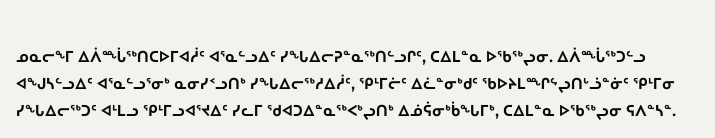ᓄᓇᓕᖕᒥ ᐃᐲᙶᖅᑎᑕᐅᒥᐊᓲᑦ ᐊᕐᓇᓪᓗᐃᑦ ᓯᖓᐃᓕᕈᓐᓇᖅᑎᓪᓗᒋᑦ, ᑕᐃᒪᓐᓇ ᐅᖃᖅᖢᓂ. ᐃᐲᙶᖅᑐᓪᓗ ᐊᖑᓴᓪᓗᐃᑦ ᐊᕐᓇᓪᓗᕐᓂᒃ ᓇᓂᓯᑉᓗᑎᒃ ᓯᖓᐃᓕᖅᓱᐃᓲᑦ, ᕿᒻᒥᓖᑦ ᐃᓛᓐᓂᒃᑯᑦ ᖃᐅᔨᒪᙱᖦᖢᑎᒡᓘᓐᓃᑦ ᕿᒻᒥᓂ ᓯᖓᐃᓕᖅᑐᑦ ᐊᒻᒪᓗ ᕿᒻᒥᓗᐊᕐᔪᐃᑦ ᓯᓚᒥ ᖁᐊᑐᐃᓐᓇᖅᐸᒃᖢᑎᒃ ᐃᓅᕌᓂᒃᑳᖓᒥᒃ, ᑕᐃᒪᓐᓇ ᐅᖃᖅᖢᓂ ᕋᐱᓐᓴᓐ.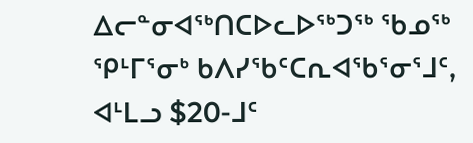ᐃᓕᓐᓂᐊᖅᑎᑕᐅᓚᐅᖅᑐᖅ ᖃᓄᖅ ᕿᒻᒥᕐᓂᒃ ᑲᐱᓯᖃᑦᑕᕆᐊᖃᕐᓂᕐᒧᑦ, ᐊᒻᒪᓗ $20-ᒧᑦ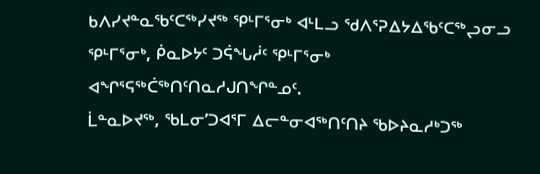ᑲᐱᓯᔪᓐᓇᖃᑦᑕᖅᓯᔪᖅ ᕿᒻᒥᕐᓂᒃ ᐊᒻᒪᓗ ᖁᐱᕐᕈᐃᔭᐃᖃᑦᑕᖅᖢᓂᓗ ᕿᒻᒥᕐᓂᒃ, ᑮᓇᐅᔭᑦ ᑐᕌᖓᓲᑦ ᕿᒻᒥᕐᓂᒃ ᐊᖏᕐᕋᖅᑖᖅᑎᑦᑎᓇᓱᒍᑎᖏᓐᓄᑦ.
ᒫᓐᓇᐅᔪᖅ, ᖃᒪᓂ’ᑐᐊᕐᒥ ᐃᓕᓐᓂᐊᖅᑎᑦᑎᔨ ᖃᐅᔨᓇᓱᒃᑐᖅ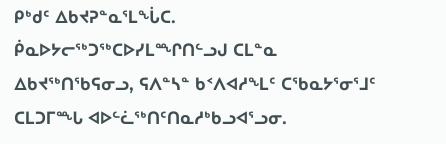ᑭᒃᑯᑦ ᐃᑲᔪᕈᓐᓇᕐᒪᖔᑕ. ᑮᓇᐅᔭᓕᖅᑐᖅᑕᐅᓯᒪᙱᑎᓪᓗᒍ ᑕᒪᓐᓇ ᐃᑲᔪᖅᑎᖃᕋᓂᓗ, ᕋᐱᓐᓴᓐ ᑲᑉᐱᐊᓱᖕᒪᑦ ᑕᖃᓇᔭᕐᓂᕐᒧᑦ ᑕᒪᑐᒥᙵ ᐊᐅᓪᓛᖅᑎᑦᑎᓇᓱᒃᑲᓗᐊᕐᓗᓂ.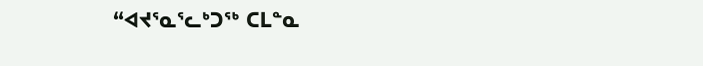“ᐊᔪᕐᓇᕐᓚᒃᑐᖅ ᑕᒪᓐᓇ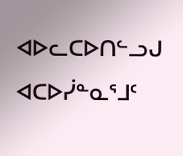ᐊᐅᓚᑕᐅᑎᓪᓗᒍ ᐊᑕᐅᓰᓐᓇᕐᒧᑦ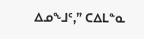ᐃᓄᖕᒧᑦ,” ᑕᐃᒪᓐᓇ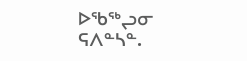ᐅᖃᖅᖢᓂ ᕋᐱᓐᓴᓐ.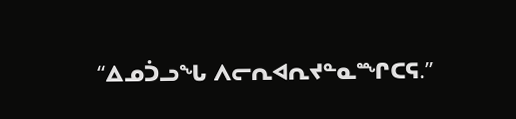“ᐃᓄᑑᓗᖓ ᐱᓕᕆᐊᕆᔪᓐᓇᙱᑕᕋ.”